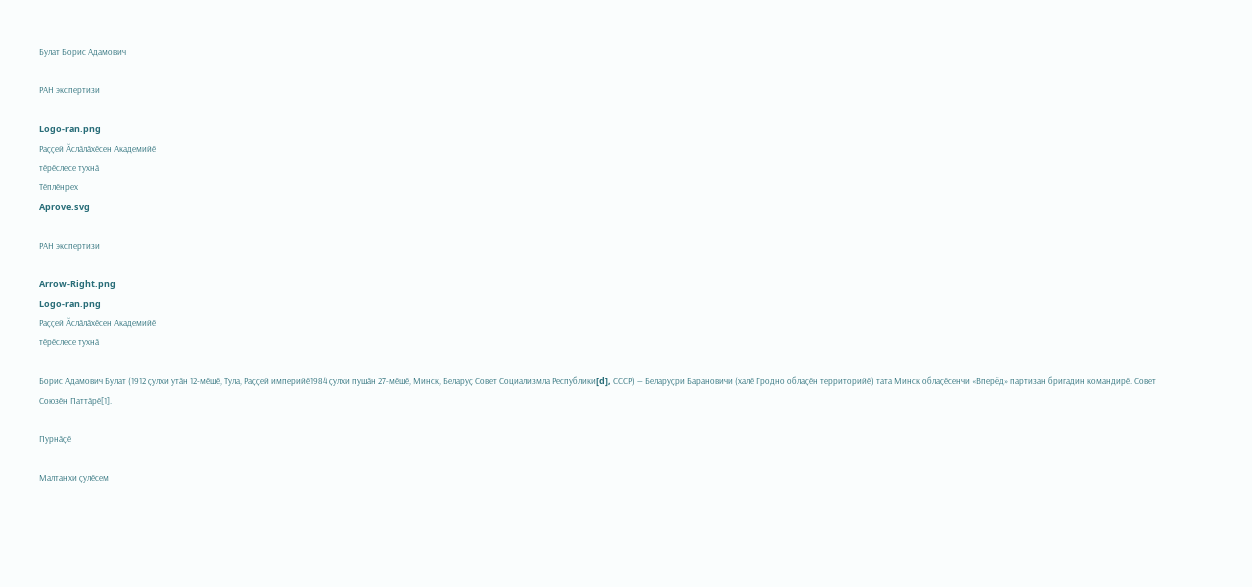Булат Борис Адамович

РАН экспертизи

Logo-ran.png
Раҫҫей Ӑслӑлӑхӗсен Академийӗ
тӗрӗслесе тухнӑ
Тӗплӗнрех
Aprove.svg

РАН экспертизи

Arrow-Right.png
Logo-ran.png
Раҫҫей Ӑслӑлӑхӗсен Академийӗ
тӗрӗслесе тухнӑ

Борис Адамович Булат (1912 ҫулхи утӑн 12-мӗшӗ, Тула, Раҫҫей империйӗ1984 ҫулхи пушӑн 27-мӗшӗ, Минск, Беларуҫ Совет Социализмла Республики[d], СССР) — Беларуҫри Барановичи (халӗ Гродно облаҫӗн территорийӗ) тата Минск облаҫӗсенчи «Вперёд» партизан бригадин командирӗ. Совет Союзӗн Паттӑрӗ[1].

Пурнӑҫӗ

Малтанхи ҫулӗсем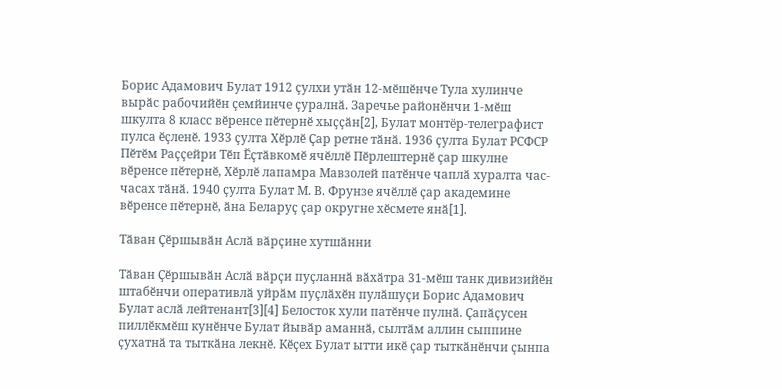Борис Адамович Булат 1912 ҫулхи утӑн 12-мӗшӗнче Тула хулинче вырӑс рабочийӗн ҫемйинче ҫуралнӑ. Заречье районӗнчи 1-мӗш шкулта 8 класс вӗренсе пӗтернӗ хыҫҫӑн[2], Булат монтёр-телеграфист пулса ӗҫленӗ. 1933 ҫулта Хӗрлӗ Ҫар ретне тӑнӑ. 1936 ҫулта Булат РСФСР Пӗтӗм Раҫҫейри Тӗп Ӗҫтӑвкомӗ ячӗллӗ Пӗрлештернӗ ҫар шкулне вӗренсе пӗтернӗ, Хӗрлӗ лапамра Мавзолей патӗнче чаплӑ хуралта час-часах тӑнӑ. 1940 ҫулта Булат М. В. Фрунзе ячӗллӗ ҫар академине вӗренсе пӗтернӗ, ӑна Беларуҫ ҫар округне хӗсмете янӑ[1].

Тӑван Ҫӗршывӑн Аслӑ вӑрҫине хутшӑнни

Тӑван Ҫӗршывӑн Аслӑ вӑрҫи пуҫланнӑ вӑхӑтра 31-мӗш танк дивизийӗн штабӗнчи оперативлӑ уйрӑм пуҫлӑхӗн пулӑшуҫи Борис Адамович Булат аслӑ лейтенант[3][4] Белосток хули патӗнче пулнӑ. Ҫапӑҫусен пиллӗкмӗш кунӗнче Булат йывӑр аманнӑ, сылтӑм аллин сыппине ҫухатнӑ та тыткӑна лекнӗ. Кӗҫех Булат ытти икӗ ҫар тыткӑнӗнчи ҫынпа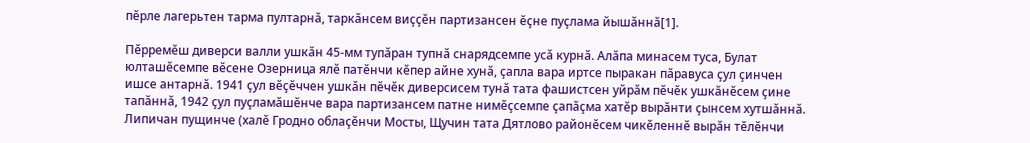пӗрле лагерьтен тарма пултарнӑ, таркӑнсем виҫҫӗн партизансен ӗҫне пуҫлама йышӑннӑ[1].

Пӗрремӗш диверси валли ушкӑн 45-мм тупӑран тупнӑ снарядсемпе усӑ курнӑ. Алӑпа минасем туса, Булат юлташӗсемпе вӗсене Озерница ялӗ патӗнчи кӗпер айне хунӑ, ҫапла вара иртсе пыракан пӑравуса ҫул ҫинчен ишсе антарнӑ. 1941 ҫул вӗҫӗччен ушкӑн пӗчӗк диверсисем тунӑ тата фашистсен уйрӑм пӗчӗк ушкӑнӗсем ҫине тапӑннӑ, 1942 ҫул пуҫламӑшӗнче вара партизансем патне нимӗҫсемпе ҫапӑҫма хатӗр вырӑнти ҫынсем хутшӑннӑ. Липичан пущинче (халӗ Гродно облаҫӗнчи Мосты, Щучин тата Дятлово районӗсем чикӗленнӗ вырӑн тӗлӗнчи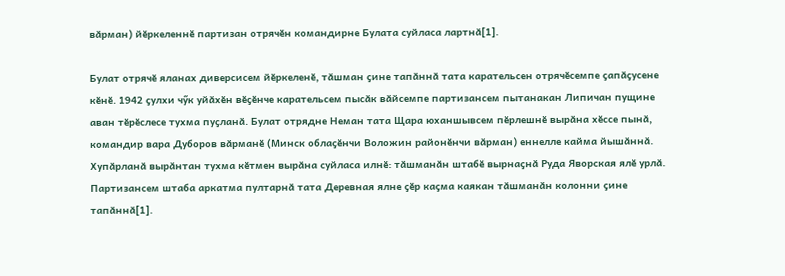вӑрман) йӗркеленнӗ партизан отрячӗн командирне Булата суйласа лартнӑ[1].

Булат отрячӗ яланах диверсисем йӗркеленӗ, тӑшман ҫине тапӑннӑ тата карательсен отрячӗсемпе ҫапӑҫусене кӗнӗ. 1942 ҫулхи чӳк уйӑхӗн вӗҫӗнче карательсем пысӑк вӑйсемпе партизансем пытанакан Липичан пущине аван тӗрӗслесе тухма пуҫланӑ. Булат отрядне Неман тата Щара юханшывсем пӗрлешнӗ вырӑна хӗссе пынӑ, командир вара Дуборов вӑрманӗ (Минск облаҫӗнчи Воложин районӗнчи вӑрман) еннелле кайма йышӑннӑ. Хупӑрланӑ вырӑнтан тухма кӗтмен вырӑна суйласа илнӗ: тӑшманӑн штабӗ вырнаҫнӑ Руда Яворская ялӗ урлӑ. Партизансем штаба аркатма пултарнӑ тата Деревная ялне ҫӗр каҫма каякан тӑшманӑн колонни ҫине тапӑннӑ[1].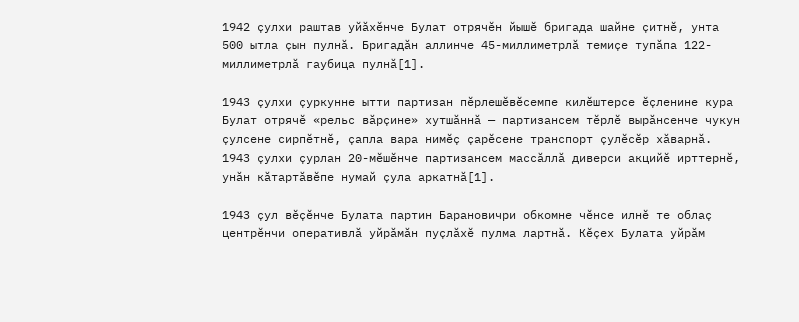1942 ҫулхи раштав уйӑхӗнче Булат отрячӗн йышӗ бригада шайне ҫитнӗ, унта 500 ытла ҫын пулнӑ. Бригадӑн аллинче 45-миллиметрлӑ темиҫе тупӑпа 122-миллиметрлӑ гаубица пулнӑ[1].

1943 ҫулхи ҫуркунне ытти партизан пӗрлешӗвӗсемпе килӗштерсе ӗҫленине кура Булат отрячӗ «рельс вӑрҫине» хутшӑннӑ — партизансем тӗрлӗ вырӑнсенче чукун ҫулсене сирпӗтнӗ, ҫапла вара нимӗҫ ҫарӗсене транспорт ҫулӗсӗр хӑварнӑ. 1943 ҫулхи ҫурлан 20-мӗшӗнче партизансем массӑллӑ диверси акцийӗ ирттернӗ, унӑн кӑтартӑвӗпе нумай ҫула аркатнӑ[1].

1943 ҫул вӗҫӗнче Булата партин Барановичри обкомне чӗнсе илнӗ те облаҫ центрӗнчи оперативлӑ уйрӑмӑн пуҫлӑхӗ пулма лартнӑ. Кӗҫех Булата уйрӑм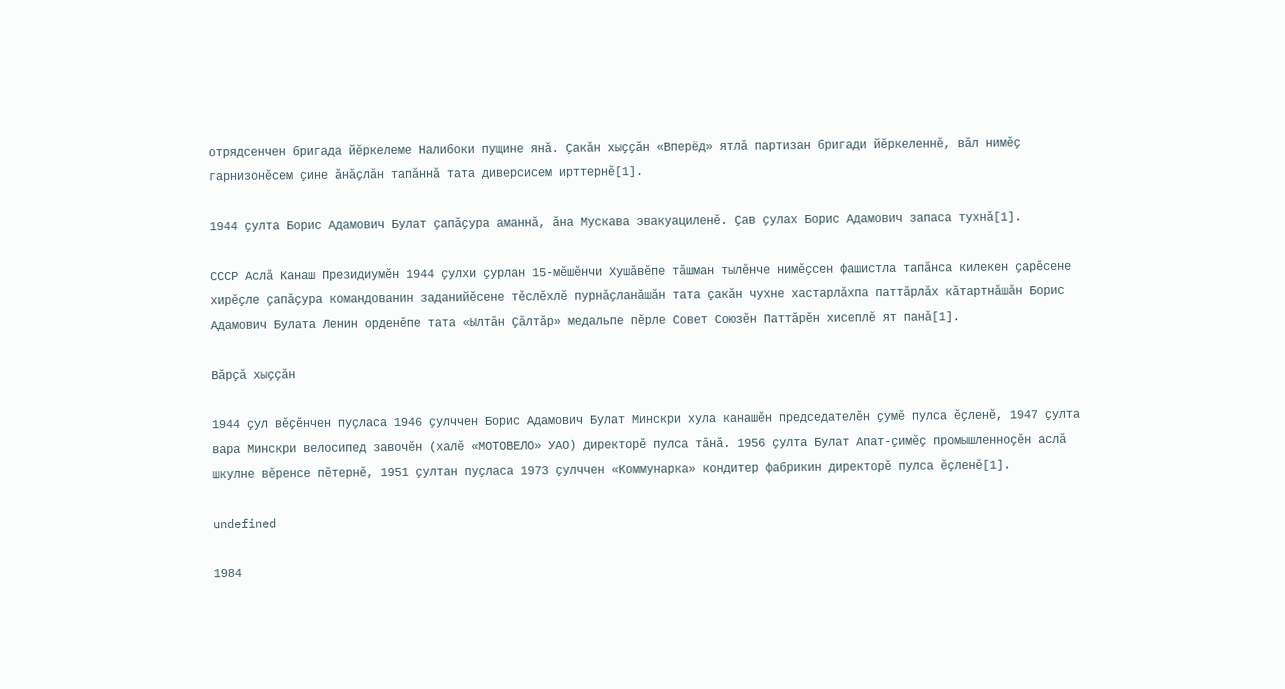отрядсенчен бригада йӗркелеме Налибоки пущине янӑ. Ҫакӑн хыҫҫӑн «Вперёд» ятлӑ партизан бригади йӗркеленнӗ, вӑл нимӗҫ гарнизонӗсем ҫине ӑнӑҫлӑн тапӑннӑ тата диверсисем ирттернӗ[1].

1944 ҫулта Борис Адамович Булат ҫапӑҫура аманнӑ, ӑна Мускава эвакуациленӗ. Ҫав ҫулах Борис Адамович запаса тухнӑ[1].

СССР Аслӑ Канаш Президиумӗн 1944 ҫулхи ҫурлан 15-мӗшӗнчи Хушӑвӗпе тӑшман тылӗнче нимӗҫсен фашистла тапӑнса килекен ҫарӗсене хирӗҫле ҫапӑҫура командованин заданийӗсене тӗслӗхлӗ пурнӑҫланӑшӑн тата ҫакӑн чухне хастарлӑхпа паттӑрлӑх кӑтартнӑшӑн Борис Адамович Булата Ленин орденӗпе тата «Ылтӑн Ҫӑлтӑр» медальпе пӗрле Совет Союзӗн Паттӑрӗн хисеплӗ ят панӑ[1].

Вӑрҫӑ хыҫҫӑн

1944 ҫул вӗҫӗнчен пуҫласа 1946 ҫулччен Борис Адамович Булат Минскри хула канашӗн председателӗн ҫумӗ пулса ӗҫленӗ, 1947 ҫулта вара Минскри велосипед завочӗн (халӗ «МОТОВЕЛО» УАО) директорӗ пулса тӑнӑ. 1956 ҫулта Булат Апат-ҫимӗҫ промышленноҫӗн аслӑ шкулне вӗренсе пӗтернӗ, 1951 ҫултан пуҫласа 1973 ҫулччен «Коммунарка» кондитер фабрикин директорӗ пулса ӗҫленӗ[1].

undefined

1984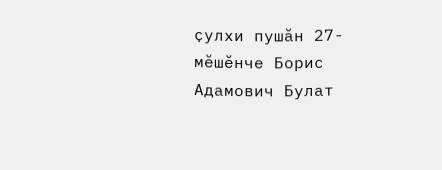ҫулхи пушӑн 27-мӗшӗнче Борис Адамович Булат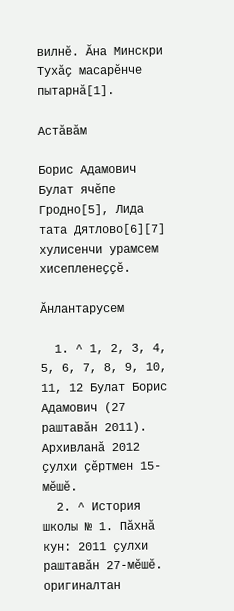вилнӗ. Ӑна Минскри Тухӑҫ масарӗнче пытарнӑ[1].

Астӑвӑм

Борис Адамович Булат ячӗпе Гродно[5], Лида тата Дятлово[6][7] хулисенчи урамсем хисепленеҫҫӗ.

Ӑнлантарусем

  1. ^ 1, 2, 3, 4, 5, 6, 7, 8, 9, 10, 11, 12 Булат Борис Адамович (27 раштавӑн 2011). Архивланӑ 2012 ҫулхи ҫӗртмен 15-мӗшӗ.
  2. ^ История школы № 1. Пӑхнӑ кун: 2011 ҫулхи раштавӑн 27-мӗшӗ. оригиналтан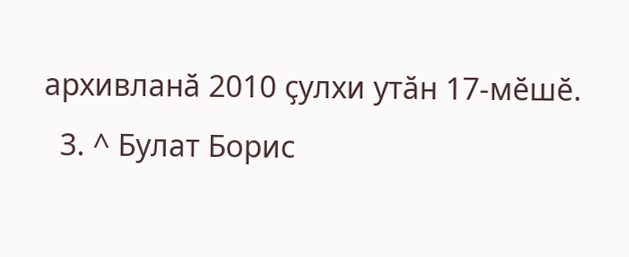архивланӑ 2010 ҫулхи утӑн 17-мӗшӗ.
  3. ^ Булат Борис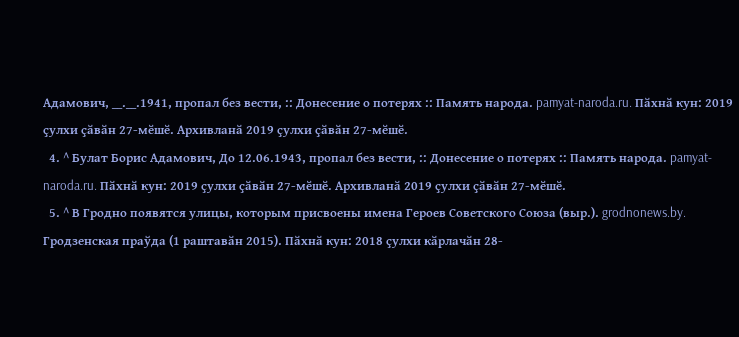Адамович, __.__.1941, пропал без вести, :: Донесение о потерях :: Память народа. pamyat-naroda.ru. Пӑхнӑ кун: 2019 ҫулхи ҫӑвӑн 27-мӗшӗ. Архивланӑ 2019 ҫулхи ҫӑвӑн 27-мӗшӗ.
  4. ^ Булат Борис Адамович, До 12.06.1943, пропал без вести, :: Донесение о потерях :: Память народа. pamyat-naroda.ru. Пӑхнӑ кун: 2019 ҫулхи ҫӑвӑн 27-мӗшӗ. Архивланӑ 2019 ҫулхи ҫӑвӑн 27-мӗшӗ.
  5. ^ В Гродно появятся улицы, которым присвоены имена Героев Советского Союза (выр.). grodnonews.by. Гродзенская праўда (1 раштавӑн 2015). Пӑхнӑ кун: 2018 ҫулхи кӑрлачӑн 28-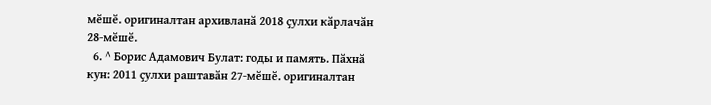мӗшӗ. оригиналтан архивланӑ 2018 ҫулхи кӑрлачӑн 28-мӗшӗ.
  6. ^ Борис Адамович Булат: годы и память. Пӑхнӑ кун: 2011 ҫулхи раштавӑн 27-мӗшӗ. оригиналтан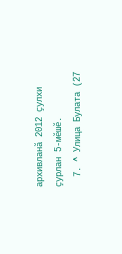архивланӑ 2012 ҫулхи ҫурлан 5-мӗшӗ.
  7. ^ Улица Булата (27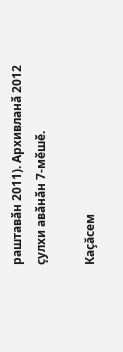раштавӑн 2011). Архивланӑ 2012 ҫулхи авӑнӑн 7-мӗшӗ.

Каçăсем